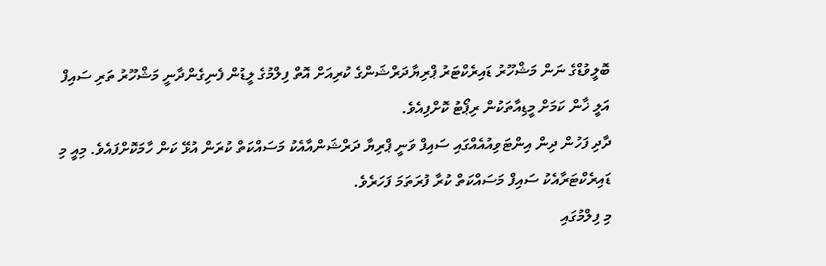ބޮލީވުޑްގެ ނަން މަޝްހޫރު ޑައިރެކްޓަރު ޕްރިޔާދަރްޝަންގެ ކުރިއަށް އޮތް ފިލްމުގެ ލީޑުން ފެނިގެންދާނީ މަޝްހޫރު ތަރި ސައިފް އަލީ ޚާން ކަމަށް މީޑިއާތަކުން ރިޕޯޓު ކޮށްފިއެވެ.
ދާދި ފަހުން ދިން އިންޓަވިއުއެއްގައި ސައިފް ވަނީ ޕްރިޔާ ދަރްޝަންއާއެކު މަސައްކަތް ކުރަން އުޅޭ ކަން ހާމަކޮށްފައެވެ. މިއީ މި ޑައިރެކްޓަރާއެކު ސައިފް މަސައްކަތް ކުރާ ފުރަތަމަ ފަހަރެވެ.
މި ފިލްމުގައި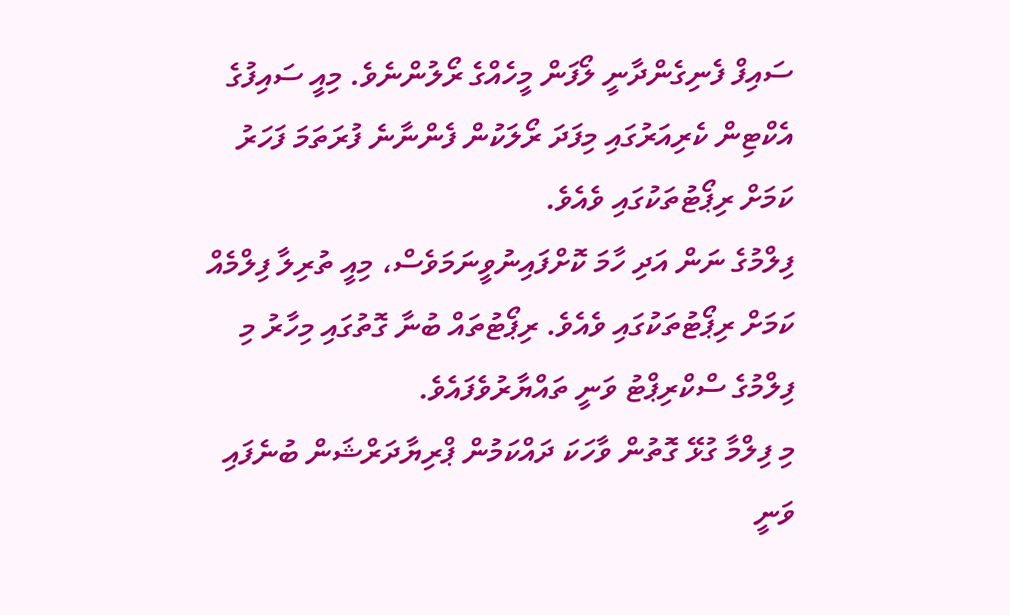ސައިފް ފެނިގެންދާނީ ލޯފަން މީހެއްގެ ރޯލުންނެވެ. މިއީ ސައިފުގެ އެކްޓިން ކެރިއަރުގައި މިފަދަ ރޯލަކުން ފެންނާނެ ފުރަތަމަ ފަހަރު ކަމަށް ރިޕޯޓުތަކުގައި ވެއެވެ.
ފިލްމުގެ ނަން އަދި ހާމަ ކޮށްފައިނުވީނަމަވެސް، މިއީ ތުރިލާ ފިލްމެއް ކަމަށް ރިޕޯޓުތަކުގައި ވެއެވެ. ރިޕޯޓުތައް ބުނާ ގޮތުގައި މިހާރު މި ފިލްމުގެ ސްކްރިޕްޓު ވަނީ ތައްޔާރުވެފައެވެ.
މި ފިލްމާ ގުޅޭ ގޮތުން ވާހަކަ ދައްކަމުން ޕްރިޔާދަރްޝަން ބުނެފައި ވަނީ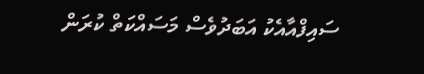ސައިފްއާއެކު އަބަދުވެސް މަސައްކަތް ކުރަން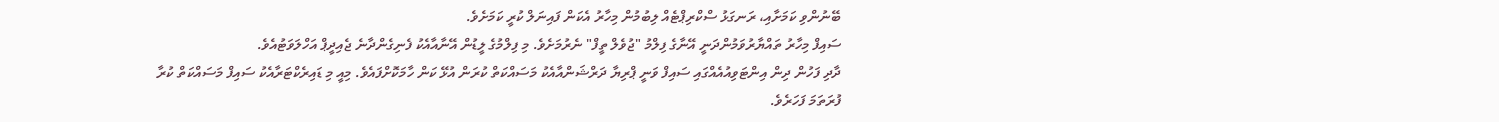ބޭނުންވި ކަމަށާއި، ރަނގަޅު ސްކްރިޕްޓެއް ލިބުމުން މިހާރު އެކަން ފައިނަލް ކުރީ ކަމަށެވެ.
ސައިފް މިހާރު ތައްޔާރުވަމުންދަނީ އޭނާގެ ފިލްމު "ޖުވެލް ތީފް" ނެރުމަށެވެ. މި ފިލްމުގެ ލީޑުން އޭނާއާއެކު ފެނިގެންދާނެ ޖެއިދީޕް އަހްލަވަޓުއެވެ.
ދާދި ފަހުން ދިން އިންޓަވިއުއެއްގައި ސައިފް ވަނީ ޕްރިޔާ ދަރްޝަންއާއެކު މަސައްކަތް ކުރަން އުޅޭ ކަން ހާމަކޮށްފައެވެ. މިއީ މި ޑައިރެކްޓަރާއެކު ސައިފް މަސައްކަތް ކުރާ ފުރަތަމަ ފަހަރެވެ.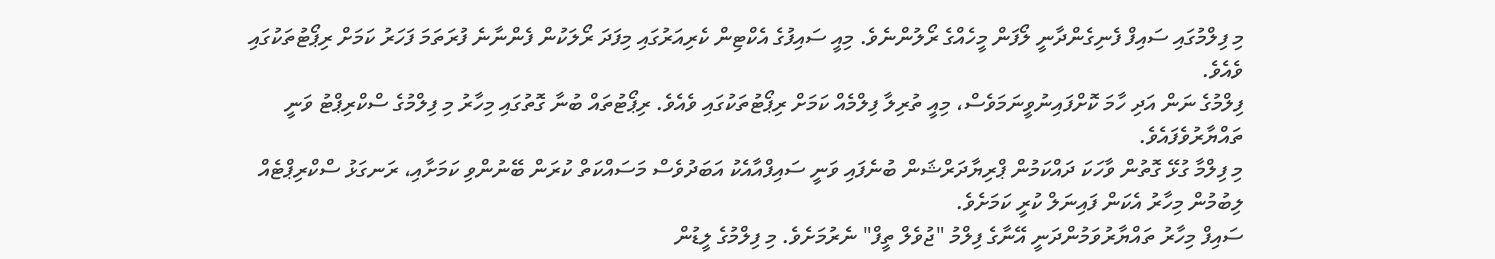މި ފިލްމުގައި ސައިފް ފެނިގެންދާނީ ލޯފަން މީހެއްގެ ރޯލުންނެވެ. މިއީ ސައިފުގެ އެކްޓިން ކެރިއަރުގައި މިފަދަ ރޯލަކުން ފެންނާނެ ފުރަތަމަ ފަހަރު ކަމަށް ރިޕޯޓުތަކުގައި ވެއެވެ.
ފިލްމުގެ ނަން އަދި ހާމަ ކޮށްފައިނުވީނަމަވެސް، މިއީ ތުރިލާ ފިލްމެއް ކަމަށް ރިޕޯޓުތަކުގައި ވެއެވެ. ރިޕޯޓުތައް ބުނާ ގޮތުގައި މިހާރު މި ފިލްމުގެ ސްކްރިޕްޓު ވަނީ ތައްޔާރުވެފައެވެ.
މި ފިލްމާ ގުޅޭ ގޮތުން ވާހަކަ ދައްކަމުން ޕްރިޔާދަރްޝަން ބުނެފައި ވަނީ ސައިފްއާއެކު އަބަދުވެސް މަސައްކަތް ކުރަން ބޭނުންވި ކަމަށާއި، ރަނގަޅު ސްކްރިޕްޓެއް ލިބުމުން މިހާރު އެކަން ފައިނަލް ކުރީ ކަމަށެވެ.
ސައިފް މިހާރު ތައްޔާރުވަމުންދަނީ އޭނާގެ ފިލްމު "ޖުވެލް ތީފް" ނެރުމަށެވެ. މި ފިލްމުގެ ލީޑުން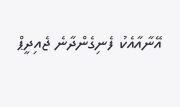އޭނާއާއެކު ފެނިގެންދާނެ ޖެއިދީޕް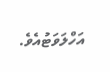އަހްލަވަޓުއެވެ.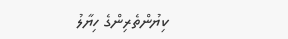ކިޔުންތެރިންގެ ހިޔާލު